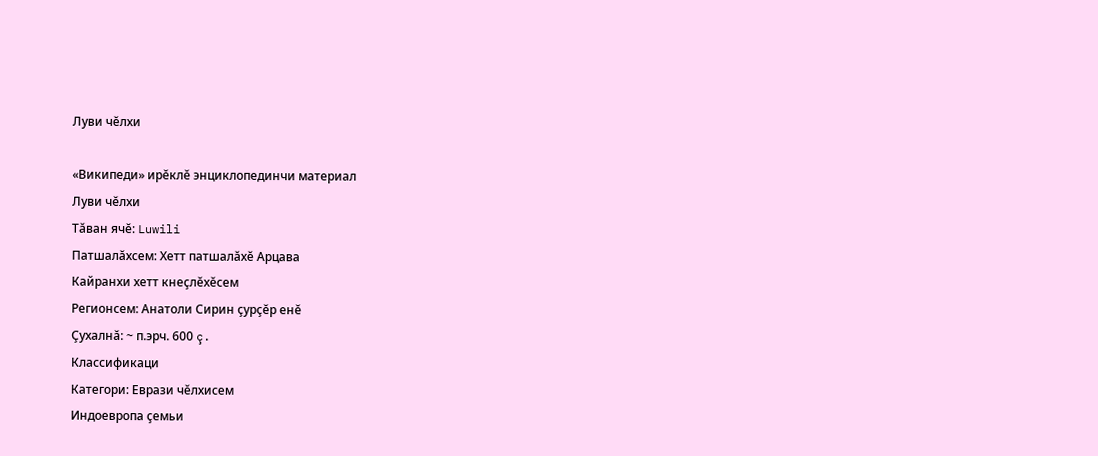Луви чĕлхи

«Википеди» ирĕклĕ энциклопединчи материал
Луви чĕлхи
Тăван ячĕ: Luwili
Патшалăхсем: Хетт патшалăхĕ Арцава
Кайранхи хетт кнеçлĕхĕсем
Регионсем: Анатоли Сирин çурçĕр енĕ
Çухалнă: ~ п.эрч. 600 ç.
Классификаци
Категори: Еврази чĕлхисем
Индоевропа çемьи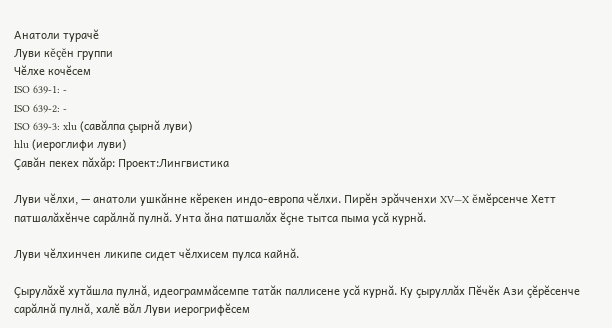Анатоли турачĕ
Луви кĕçĕн группи
Чĕлхе кочĕсем
ISO 639-1: -
ISO 639-2: -
ISO 639-3: xlu (савăлпа çырнă луви)
hlu (иероглифи луви)
Çавăн пекех пăхăр: Проект:Лингвистика

Луви чĕлхи, — анатоли ушкăнне кĕрекен индо-европа чĕлхи. Пирĕн эрăчченхи XV—X ĕмĕрсенче Хетт патшалăхĕнче сарăлнă пулнă. Унта ăна патшалăх ĕçне тытса пыма усă курнă.

Луви чĕлхинчен ликипе сидет чĕлхисем пулса кайнă.

Çырулăхĕ хутăшла пулнă, идеограммăсемпе татăк паллисене усă курнă. Ку çыруллăх Пĕчĕк Ази çĕрĕсенче сарăлнă пулнă, халĕ вăл Луви иерогрифĕсем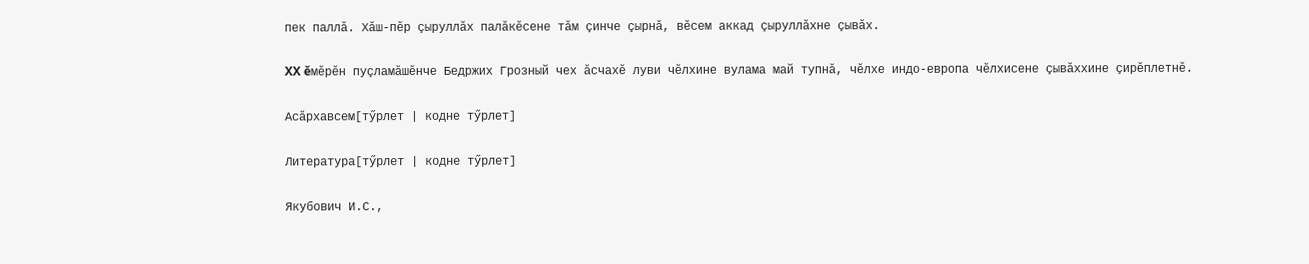пек паллă. Хăш-пĕр çыруллăх палăкĕсене тăм çинче çырнă, вĕсем аккад çыруллăхне çывăх.

XX ĕмĕрĕн пуçламăшĕнче Бедржих Грозный чех ăсчахĕ луви чĕлхине вулама май тупнă, чĕлхе индо-европа чĕлхисене çывăххине çирĕплетнĕ.

Асăрхавсем[тӳрлет | кодне тӳрлет]

Литература[тӳрлет | кодне тӳрлет]

Якубович И.С.,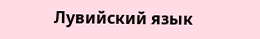Лувийский язык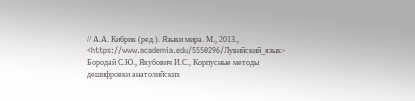// А.А. Кибрик (ред.). Языки мира. М., 2013., <https://www.academia.edu/5550296/Лувийский_язык>
Бородай С.Ю., Якубович И.С., Корпусные методы дешифровки анатолийских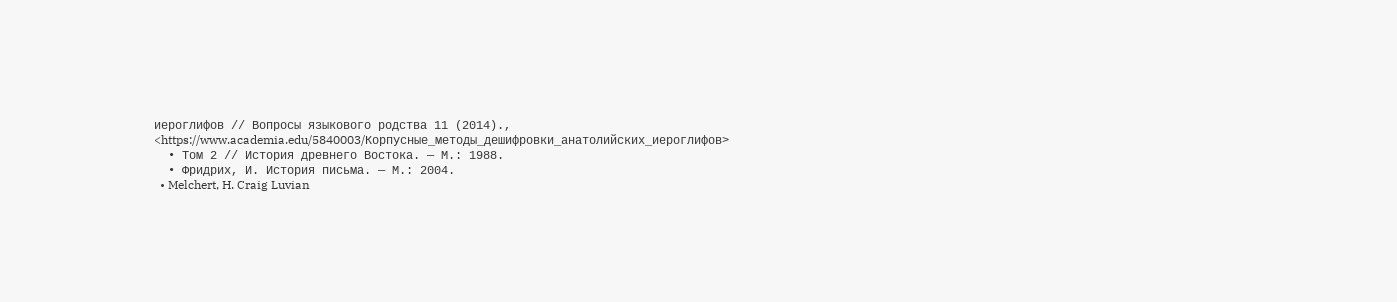иероглифов // Вопросы языкового родства 11 (2014)., <https://www.academia.edu/5840003/Корпусные_методы_дешифровки_анатолийских_иероглифов>
  • Том 2 // История древнего Востока. — М.: 1988.
  • Фридрих, И. История письма. — М.: 2004.
  • Melchert, H. Craig Luvian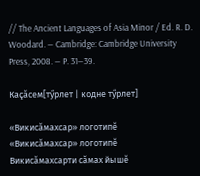// The Ancient Languages of Asia Minor / Ed. R. D. Woodard. — Cambridge: Cambridge University Press, 2008. — P. 31—39.

Каçăсем[тӳрлет | кодне тӳрлет]

«Викисăмахсар» логотипĕ
«Викисăмахсар» логотипĕ
Викисăмахсарти сăмах йышĕ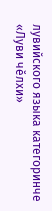лувийского языка категоринче «Луви чĕлхи»